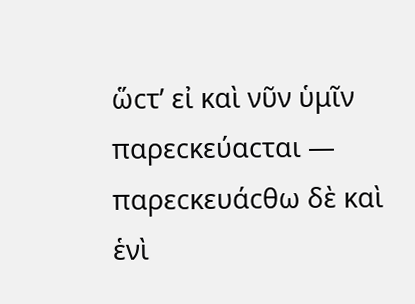ὥϲτ’ εἰ καὶ νῦν ὑμῖν παρεϲκεύαϲται — παρεϲκευάϲθω δὲ καὶ ἑνὶ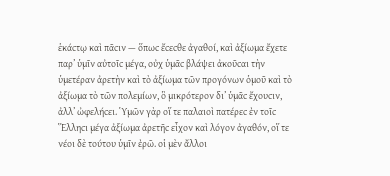ἑκάϲτῳ καὶ πᾶϲιν — ὅπωϲ ἔϲεϲθε ἀγαθοί, καὶ ἀξίωμα ἔχετε παρ’ ὑμῖν αὐτοῖϲ μέγα, οὐχ ὑμᾶϲ βλάψει ἀκοῦϲαι τὴν ὑμετέραν ἀρετὴν καὶ τὸ ἀξίωμα τῶν προγόνων ὁμοῦ καὶ τὸ ἀξίωμα τὸ τῶν πολεμίων, ὃ μικρότερον δι’ ὑμᾶϲ ἔχουϲιν, ἀλλ’ ὠφελήϲει. Ὑμῶν γὰρ οἵ τε παλαιοὶ πατέρεϲ ἐν τοῖϲ Ἕλληϲι μέγα ἀξίωμα ἀρετῆϲ εἶχον καὶ λόγον ἀγαθόν, οἵ τε νέοι δὲ τούτου ὑμῖν ἐρῶ. οἱ μὲν ἄλλοι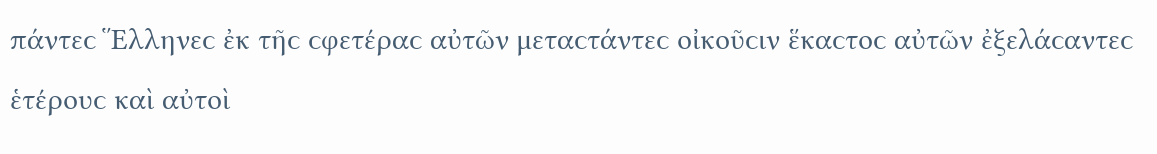πάντεϲ Ἕλληνεϲ ἐκ τῆϲ ϲφετέραϲ αὐτῶν μεταϲτάντεϲ οἰκοῦϲιν ἕκαϲτοϲ αὐτῶν ἐξελάϲαντεϲ ἑτέρουϲ καὶ αὐτοὶ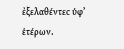ἐξελαθέντεϲ ὑφ’ ἑτέρων.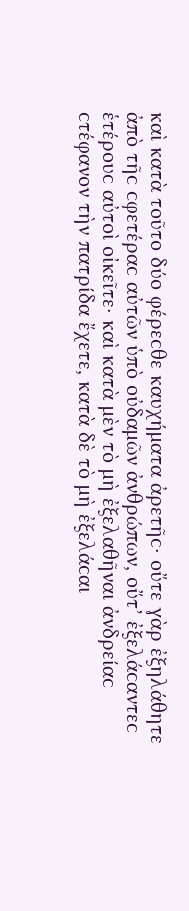καὶ κατὰ τοῦτο δύο φέρεϲθε καυχήματα ἀρετῆϲ· οὔτε γὰρ ἐξηλάθητε ἀπὸ τῆϲ ϲφετέραϲ αὐτῶν ὑπὸ οὐδαμῶν ἀνθρώπων, οὔτ’ ἐξελάϲαντεϲ ἑτέρουϲ αὐτοὶ οἰκεῖτε· καὶ κατὰ μὲν τὸ μὴ ἐξελαθῆναι ἀνδρείαϲ ϲτέφανον τὴν πατρίδα ἔχετε, κατὰ δὲ τὸ μὴ ἐξελάϲαι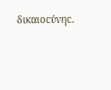δικαιοϲύνηϲ.